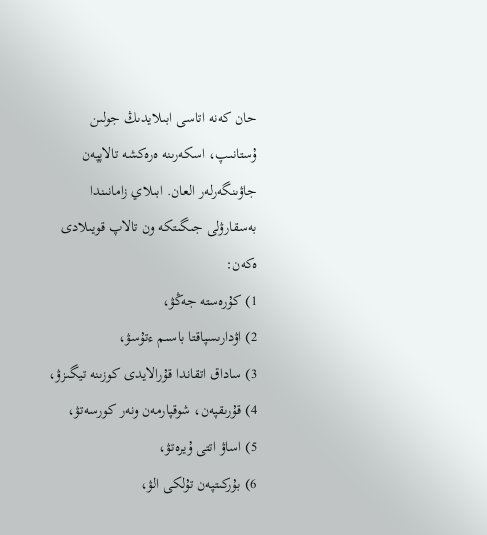حان كەنە اتاسى ابىلايدىڭ جولىن ۇستانىپ، اسكەرىنە ەرەكشە تالاپپەن جاۋىنگەرلەر العان. ابىلاي زامانىندا بەسقارۋلى جىگىتكە ون تالاپ قويىلادى ەكەن:
1) كۇرەستە جەڭۋ،
2) اۋدارىسپاقتا باسىم ءتۇسۋ،
3) ساداق اتقاندا قۇرالايدى كوزىنە تيگىزۋ،
4) قۇرىقپەن، شوقپارمەن ونەر كورسەتۋ،
5) اساۋ اتتى ۇيرەتۋ،
6) بۇركىتپەن تۇلكى الۋ،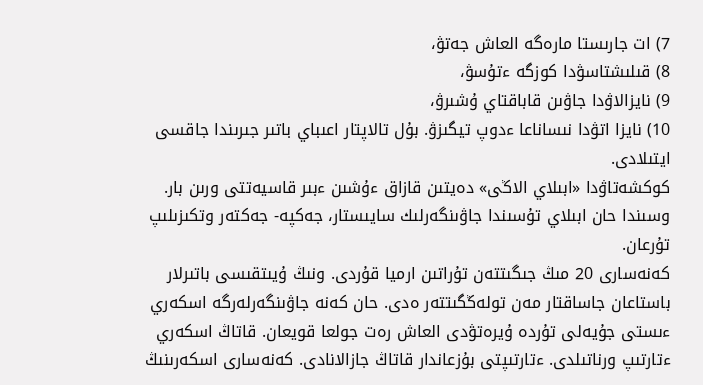7) ات جارىستا مارەگە العاش جەتۋ،
8) قىلىشتاسۋدا كوزگە ءتۇسۋ،
9) نايزالاۋدا جاۋىن قاباقتاي ۇشىرۋ،
10) نايزا اتۋدا نىساناعا ءدوپ تيگىزۋ. بۇل تالاپتار اعىباي باتىر جىرىندا جاقسى ايتىلادى.
كوكشەتاۋدا «ابىلاي الاڭى» دەيتىن قازاق ءۇشىن ءبىر قاسيەتتى ورىن بار. وسىندا حان ابىلاي تۇسىندا جاۋىنگەرلىك سايىستار، جەكپە- جەكتەر وتكىزىلىپ تۇرعان.
كەنەسارى 20 مىڭ جىگىتتەن تۇراتىن ارميا قۇردى. ونىڭ ۇيىتقىسى باتىرلار باستاعان جاساقتار مەن تولەڭگىتتەر ەدى. حان كەنە جاۋىنگەرلەرگە اسكەري ءىستى جۇيەلى تۇردە ۇيرەتۋدى العاش رەت جولعا قويعان. قاتاڭ اسكەري ءتارتىپ ورناتىلدى. ءتارتىپتى بۇزعاندار قاتاڭ جازالانادى. كەنەسارى اسكەرىنىڭ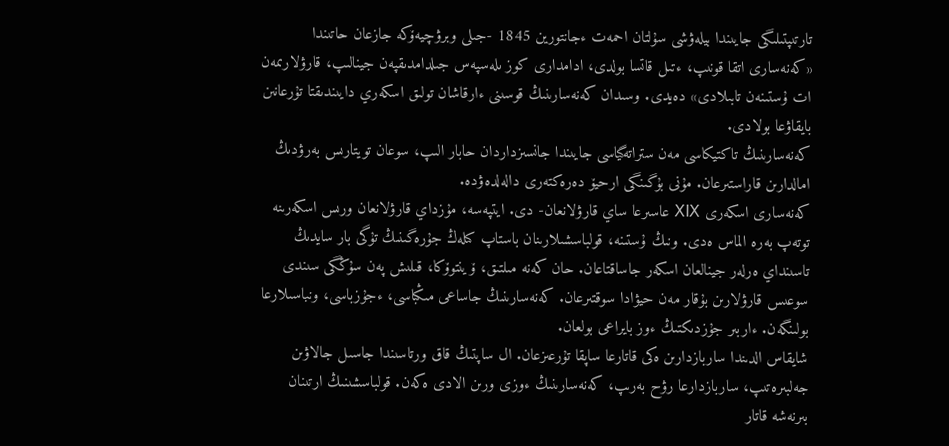تارتىپتىلىگى جايىندا بيلەۋشى سۇلتان احمەت ءجانتورين 1845 -جىلى وبرۋچيەۆكە جازعان حاتىندا «كەنەسارى اتقا قونىپ، ءتىل قاتسا بولدى، ادامدارى كوز ىلەسپەس جىلدامدىقپەن جينالىپ، قارۋلارىمەن ات ۇستىنەن تابىلادى» دەيدى. وسىدان كەنەسارىنىڭ قوسىنى ءارقاشان تولىق اسكەري دايىندىقتا تۇرعانىن بايقاۋعا بولادى.
كەنەسارىنىڭ تاكتيكاسى مەن ستراتەگياسى جايىندا جانسىزداردان حابار الىپ، سوعان تويتارىس بەرۋدىڭ امالدارىن قاراستىرعان. مۇنى بۇگىنگى ارحيۆ دەرەكتەرى دالەلدەۋدە.
كەنەسارى اسكەرى ⅩⅨ عاسىرعا ساي قارۋلانعان- دى. ايتپەسە، مۇزداي قارۋلانعان ورىس اسكەرىنە توتەپ بەرە الماس ەدى. ونىڭ ۇستىنە، قولباسشىلارىنان باستاپ كىلەڭ جۇرەگىنىڭ تۇگى بار سايدىڭ تاسىنداي ەرلەر جينالعان اسكەر جاساقتاعان. حان كەنە مىلتىق، ۆينتوۆكا، قىلىش پەن سۇڭگى سىندى سوعىس قارۋلارىن بۇقار مەن حيۋادا سوقتىرعان. كەنەسارىنىڭ جاساعى مىڭباسى، ءجۇزباسى، ونباسىلارعا بولىنگەن. ءاربىر جۇزدىكتىڭ ءوز بايراعى بولعان.
شايقاس الدىندا ساربازدارىن ەكى قاتارعا ساپقا تۇرعىزعان. ال ساپتىڭ قاق ورتاسىندا جاسىل جالاۋىن جەلبىرەتىپ، ساربازدارعا رۋح بەرىپ، كەنەسارىنىڭ ءوزى ورىن الادى ەكەن. قولباسشىنىڭ ارتىنان بىرنەشە قاتار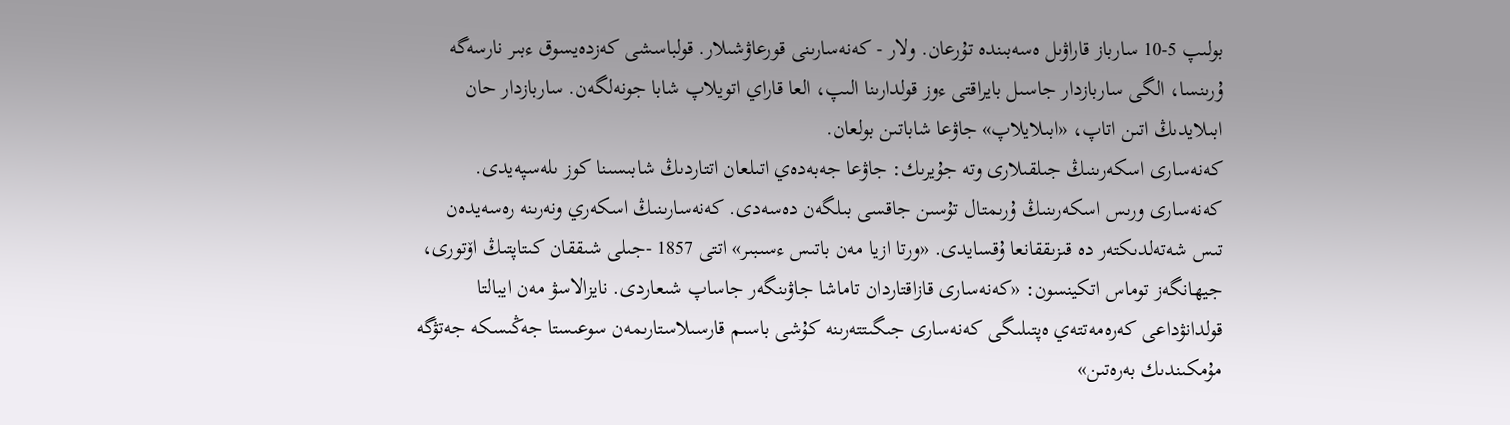بولىپ 5-10 سارباز قاراۋىل ەسەبىندە تۇرعان. ولار - كەنەسارىنى قورعاۋشىلار. قولباسشى كەزدەيسوق ءبىر نارسەگە ۇرىنسا، الگى ساربازدار جاسىل بايراقتى ءوز قولدارىنا الىپ، العا قاراي اتويلاپ شابا جونەلگەن. ساربازدار حان ابىلايدىڭ اتىن اتاپ، «ابىلايلاپ» جاۋعا شاباتىن بولعان.
كەنەسارى اسكەرىنىڭ جىلقىلارى وتە جۇيرىك: جاۋعا جەبەدەي اتىلعان اتتاردىڭ شابىسىنا كوز ىلەسپەيدى.
كەنەسارى ورىس اسكەرىنىڭ ۇرىمتال تۇسىن جاقسى بىلگەن دەسەدى. كەنەسارىنىڭ اسكەري ونەرىنە رەسەيدەن تىس شەتەلدىكتەر دە قىزىققانعا ۇقسايدى. «ورتا ازيا مەن باتىس ءسىبىر» اتتى 1857 -جىلى شىققان كىتاپتىڭ اۆتورى، جيھانگەز توماس اتكينسون: «كەنەسارى قازاقتاردان تاماشا جاۋىنگەر جاساپ شىعاردى. نايزالاسۋ مەن ايبالتا قولدانۋداعى كەرەمەتتەي ەپتىلىگى كەنەسارى جىگىتتەرىنە كۇشى باسىم قارسىلاستارىمەن سوعىستا جەڭىسكە جەتۋگە مۇمكىندىك بەرەتىن»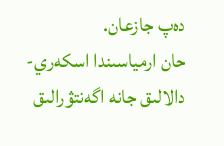دەپ جازعان.
حان ارمياسىندا اسكەري- دالالىق جانە اگەنتۋرالىق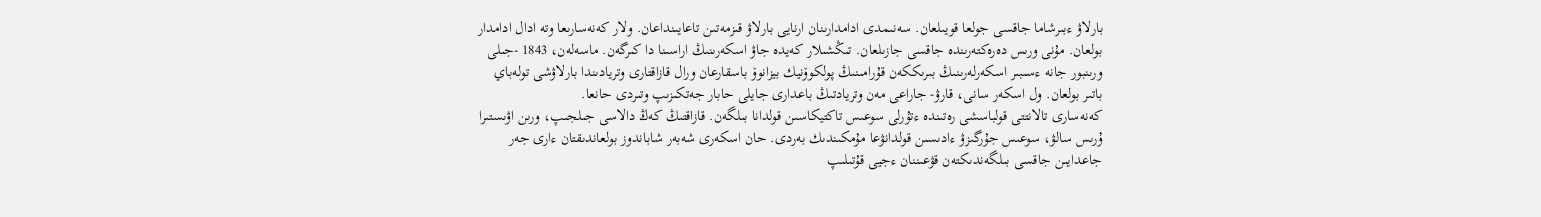بارلاۋ ءبىرشاما جاقسى جولعا قويىلعان. سەنىمدى ادامدارىنان ارنايى بارلاۋ قىزمەتىن تاعايىنداعان. ولار كەنەسارىعا وتە ادال ادامدار بولعان. مۇنى ورىس دەرەكتەرىندە جاقسى جازىلعان. تىڭشىلار كەيدە جاۋ اسكەرىنىڭ اراسىنا دا كىرگەن. ماسەلەن، 1843 -جىلى ورىنبور جانە ءسىبىر اسكەرلەرىنىڭ بىرىككەن قۇرامىنىڭ پولكوۆنيك بيزانوۆ باسقارعان ورال قازاقتارى وتريادىندا بارلاۋشى تولەباي باتىر بولعان. ول اسكەر سانى، قارۋ- جاراعى مەن وتريادتىڭ باعدارى جايلى حابار جەتكىزىپ وتىردى حانعا.
كەنەسارى تالانتتى قولباسشى رەتىندە ءتۇرلى سوعىس تاكتيكاسىن قولدانا بىلگەن. قازاقتىڭ كەڭ دالاسى جىلجىپ، ورىن اۋىستىرا ۇرىس سالۋ، سوعىس جۇرگىزۋ ءادىسىن قولدانۋعا مۇمكىندىك بەردى. حان اسكەرى شەبەر شاباندوز بولعاندىقتان ءارى جەر جاعدايىن جاقسى بىلگەندىكتەن قۋعىننان ءجيى قۇتىلىپ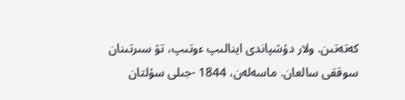كەتەتىن. ولار دۇشپاندى اينالىپ ءوتىپ، تۋ سىرتىنان سوققى سالعان. ماسەلەن، 1844 -جىلى سۇلتان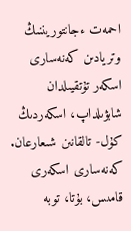احمەت ءجانتوريننىڭ وتريادىن كەنەسارى اسكەر تۇتقيىلدان شابۋىلداپ، اسكەردىڭ كۇل- تالقانىن شىعارعان.
كەنەسارى اسكەرى قامىس، بۇتا، توبە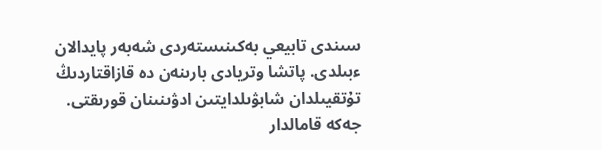سىندى تابيعي بەكىنىستەردى شەبەر پايدالان ءبىلدى. پاتشا وتريادى بارىنەن دە قازاقتاردىڭ تۇتقيىلدان شابۋىلدايتىن ادۋىنىنان قورىقتى.
جەكە قامالدار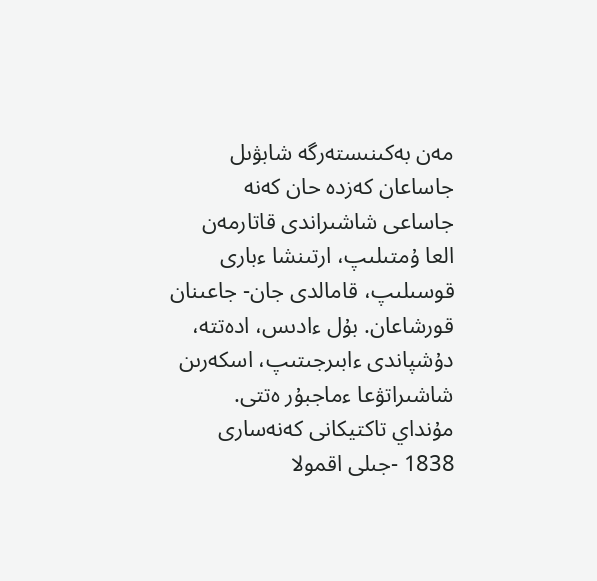مەن بەكىنىستەرگە شابۋىل جاساعان كەزدە حان كەنە جاساعى شاشىراندى قاتارمەن العا ۇمتىلىپ، ارتىنشا ءبارى قوسىلىپ، قامالدى جان- جاعىنان قورشاعان. بۇل ءادىس، ادەتتە، دۇشپاندى ءابىرجىتىپ، اسكەرىن شاشىراتۋعا ءماجبۇر ەتتى. مۇنداي تاكتيكانى كەنەسارى 1838 -جىلى اقمولا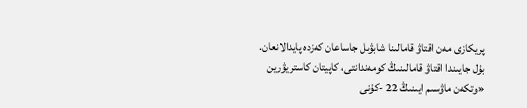پريكازى مەن اقتاۋ قامالىنا شابۋىل جاساعان كەزدە پايدالانعان. بۇل جايىندا اقتاۋ قامالىنىڭ كومەندانتى، كاپيتان كاستريۋرين «وتكەن ماۋسىم ايىنىڭ 22 -كۇنى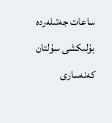ساعات جەتىلەردە بۇلىكشى سۇلتان كەنەسارى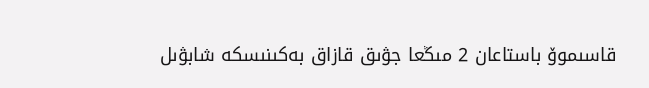قاسىموۆ باستاعان 2 مىڭعا جۋىق قازاق بەكىنىسكە شابۋىل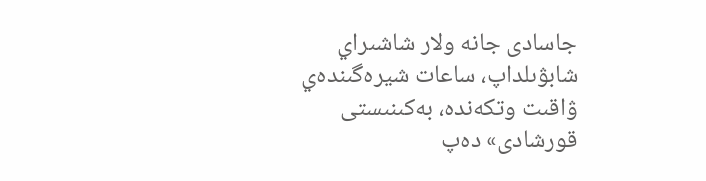جاسادى جانە ولار شاشىراي شابۋىلداپ، ساعات شيرەگىندەي ۋاقىت وتكەندە، بەكىنىستى قورشادى» دەپ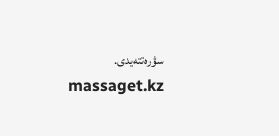سۋرەتتەيدى.
massaget.kz